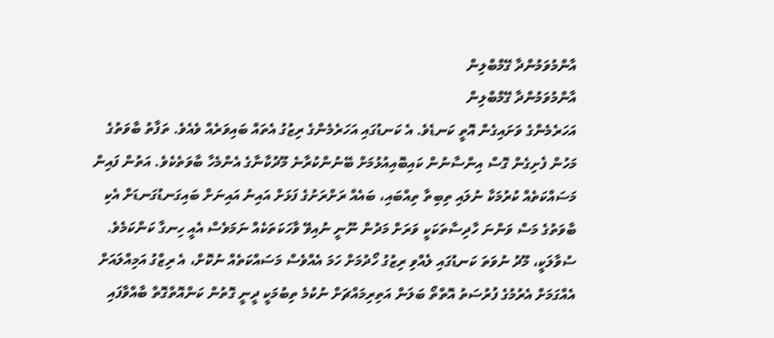އާންމުވަމުންދާ ގޭމްބްލިން
އާންމުވަމުންދާ ގޭމްބްލިން
އަހަރެމެންގެ ވަށައިގެން އޮތީ ކަނޑެވެ. އެ ކަނޑުގައި އަހަރެމެންގެ ރިޒުގު އެތައް ބައިވަރެއް ވެއެވެ. ތަފާތު ބާވަތުގެ މަހުން ފެށިގެން ގޮސް އިންސާނުން ކައިބޮއިއުޅުމަށް ބޭނުންކުރާނެ މޫދުކާނާގެ އެންމެހާ ބާވަތެކެވެ. އަތުން ފައިން މަސައްކަތެއް ކުރުމަކާ ނުލައި ތިބިތާ ތިއްބައި، ބައެއް ރަށްރަށުގެ ފަޅަށް އައިނު އައިނަށް ބައިގަނޑުގަނޑަށް އެކި ބާވަތުގެ މަސް ވަންނަ ހާދިސާތަކަކީ ވަރަށް މަދުން ނޫނީ ނުއިވޭ ވާހަކަތަކެއް ނަމަވެސް އެއީ ހިނގާ ކަންކަމެވެ. ސުވާލަކީ، މޫދު ނުވަތަ ކަނޑުގައި ލެއްވި ރިޒުގު ހޯދުމަށް ހަމަ އެއްވެސް މަސައްކަތެއް ނުކޮށް، އެ ރިޒްގު އަމިއްލައަށް އެއްގަމަށް އެރުމުގެ ފުރުސަތު އޮތްތޯ ބަލަން އަތިރިމައްޗަށް ނުކުމެ ތިބުމަކީ ދީނީ ގޮތުން ކަންއޮތްގޮތް ބާއްވާފައި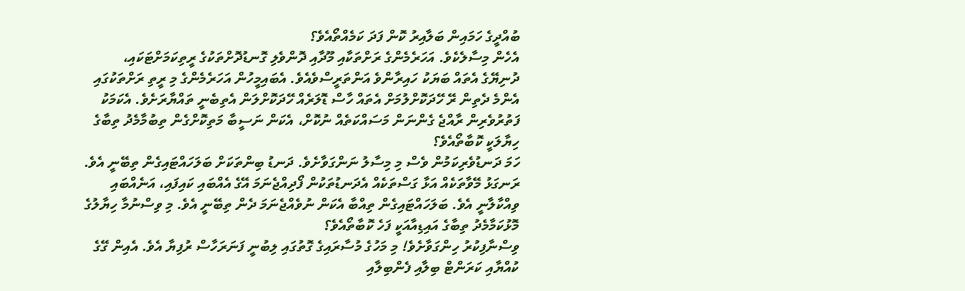ބުއްދީގެ ހަމައިން ބަލާއިރު ކޮން ފަދަ ކަމެއްތޯއެވެ؟
އެހެން މިސާލެކެވެ. އަހަރެމެންގެ ރަށްތަކާއި މޫދާއި ދޮންވެލި ގޮނޑުދޮށްތަކުގެ ރީތިކަމަށްޓަކައި، ދުނިޔޭގެ އެތައް ބަޔަކު ހައިރާންވެ އަންތަރީސްވެއެވެ. އެބައިމީހުން އަހަރެމެންގެ މި ރީތި ރަށްތަކުގައި އެންމެ ދެތިން ރޭ ހޭދަކޮށްލުމަށް އެތައް ހާސް ޑޮލަރެއް ހޭދަކޮށްލަން އެތިބެނީ ތައްޔާރަށެވެ. އެކަމަކު ފަތުރުވެރިން ރާއްޖެ ގެންނަން މަސައްކަތެއް ނުކޮށް، އެކަން ނަސީބާ މަތިކޮށްގެން ތިބުމާމެދު ތިބާގެ ހިޔާލަކީ ކޮބާތޯއެވެ؟
ހަމަ ދަނޑުވެރިކަމުން ވެސް މި މިސާލު ނަންގަވާށެވެ. ދަނޑު ބިންތަކަށް ބަލަހައްޓައިގެން ތިބޭނީ އެވެ. ރަނގަޅު މޭވާތަކެއް އަޅާ ގަސްތަކެއް އެދަނޑުތަކުން ފޯދިއްޖެނަމަ އޭގެ އެއްބައި ކައިފައި، އަނެއްބައި ވިއްކާލާނީ އެވެ. ބަލަހައްޓައިގެން ތިއްބާ އެކަން ނުވެއްޖެނަމަ ދެން ތިބޭނީ އެވެ. މި ވިސްނުމާ ހިޔާލުގެ މޮޅުކަމާމެދު ތިބާގެ އައިޑިއާއަކީ ފަހެ ކޮބާތޯއެވެ؟
ވިސްނާފިކުރު ހިންގަވާށެވެ! މި މަހުގެ މުސާރައިގެ ގޮތުގައި ލިބުނީ ފަނަރަހާސް ރުފިޔާ އެވެ. އެއިން ގޭގެ ކުއްޔާއި ކަރަންޓް ބިލާއި ފެންބިލާއި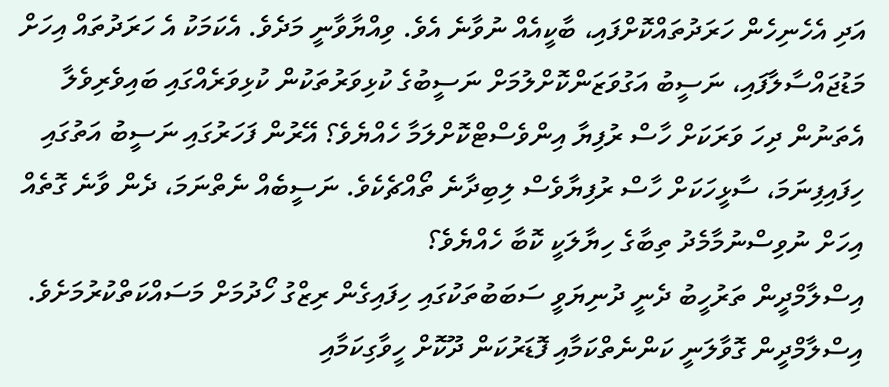އަދި އެހެނިހެން ހަރަދުތައްކޮށްފައި، ބާކީއެއް ނުވާނެ އެވެ. ވިއްޔާވާނީ މަދެވެ. އެކަމަކު އެ ހަރަދުތައް އިހަށް މަޑުޖައްސާލާފައި، ނަސީބު އަގުވަޒަންކޮށްލުމަށް ނަސީބުގެ ކުޅިވަރުތަކުން ކުޅިވަރެއްގައި ބައިވެރިވެލާ އެތަނުން ދިހަ ވަރަކަށް ހާސް ރުފިޔާ އިންވެސްޓްކޮށްލަމާ ހެއްޔެވެ؟ އޭރުން ފަހަރުގައި ނަސީބު އަތުގައި ހިފައިފިނަމަ، ސާޅީހަކަށް ހާސް ރުފިޔާވެސް ލިބިދާނެ ތޯއްޗެކެވެ. ނަސީބެއް ނެތްނަމަ، ދެން ވާނެ ގޮތެއް އިހަށް ނުވިސްނުމާމެދު ތިބާގެ ހިޔާލަކީ ކޮބާ ހެއްޔެވެ؟
އިސްލާމްދީން ތަރުހީބު ދެނީ ދުނިޔަވީ ސަބަބުތަކުގައި ހިފައިގެން ރިޒްގު ހޯދުމަށް މަސައްކަތްކުރުމަށެވެ. އިސްލާމްދީން ގޮވާލަނީ ކަންނެތްކަމާއި ފޮޑަރުކަން ދޫކޮށް ހީވާގިކަމާއި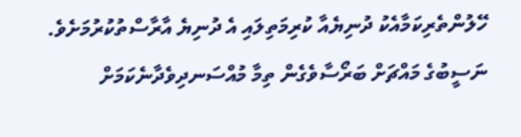ހޭލުންތެރިކަމާއެކު ދުނިޔެއާ ކުރިމަތިލައި އެ ދުނިޔެ އާރާސްތުކުރުމަށެވެ. ނަސީބުގެ މައްޗަށް ބަރޯސާވެގެން ތިމާ މުއްސަނދިވެދާނެކަމަށް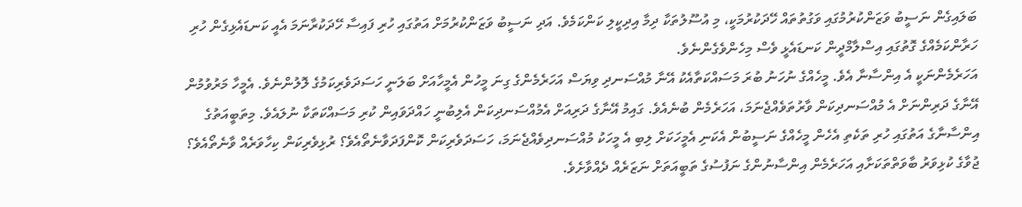ބަލައިގެން ނަސީބު ވަޒަންކުރުމުގައި ވަގުތުތައް ހޭދަކުރުމަކީ، މި އުސޫލުތަކާ ދިމާ އިދިކީލި ކަންކަމެވެ. އަދި ނަސީބު ވަޒަންކުރުމަށް އަތުގައި ހުރި ފައިސާ ހޭދަކުރާނަމަ އެއީ ކަނޑައެޅިގެން ހުރި ހަރާންކަމެއްގެ ގޮތުގައި އިސްލާމްދީން ކަނޑައެޅީ ވެސް މިހެންވެގެންނެވެ.
އަހަރެމެންނަކީ އެ އިންސާނާ އެވެ. މީހެއްގެ ނުހަނު ބުރަ މަސައްކަތާއެކު އޭނާ މުއްސަނދި ވިޔަސް އަހަރެމެންގެ ގިނަ މީހުން އެމީހާއަށް ބަލަނީ ހަސަދަވެރިކަމުގެ ލޮލުންނެވެ. އެމީހާ މަރުވުމުން އޭނާގެ ދަރިންނަށް އެ މުއްސަނދިކަން ވާރުތަވެއްޖެނަމަ، އަހަރެމެން ބުނެއެވެ. ގައިމު އޭނާގެ ދަރިއަށް އެމުއްސަނދިކަން އެލިބުނީ ހައްދަވައިން ކުރި މަސައްކަތަކާ ނުލައެވެ. މިތަބީއަތުގެ އިންސާނާގެ އަތުގައި ހުރި ތަކެތި އެހެން މީހެއްގެ ނަސީބުން އެކަނި އެމީހަކަށް ލިބި އެ މީހަކު މުއްސަނދިވެއްޖެނަމަ، ހަސަދަވެރިކަން ކޮންފަދަވާނެތޯއެވެ؟ ރުޅިވެރިކަން ކިހާވަރެއް ވާނެތޯއެވެ؟
ޖުވާގެ ކުޅިވަރު ބާވަތްތަކަށާއި އަހަރެމެން އިންސާނުންގެ ނަފުސުގެ ތަބީއަތަށް ނަޒަރެއް ދެއްވާށެވެ.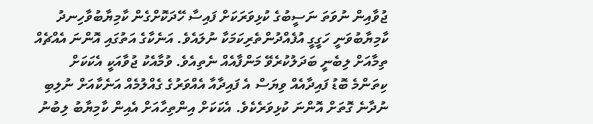ޖުވާއިން ނުވަތަ ނަސީބުގެ ކުޅިވަރަކަށް ފައިސާ ހޭދަކޮށްގެން ކާމިޔާބުވާހިނދު ކާމިޔާބުވަނީ ހަގީގީ އުފެއްދުންތެރިކަމަކާ ނުލައެވެ. އަނެކާގެ އަތުގައި އޮންނަ އެއްޗެއް ތިމާއަށް ލިބެނީ ބަދަލުކުރެވޭ މަންފާއެއް ނެތިއެވެ. ވުމާއެކު ޖުވާއަކީ އެކަކަށް ކިތަންމެ ބޮޑު ފައިދާއެއް ވިޔަސް އެ ފައިދާއާ އެއްވަރުގެ ގެއްލުމެއް އަނެކާއަށް ނުލިބި ނުދާނެ ގޮތަށް އޮންނަ ކުޅިވަރެކެވެ. އެކަކަށް އިންތިހާއަށް އެއިން ކާމިޔާބު ލިބުނު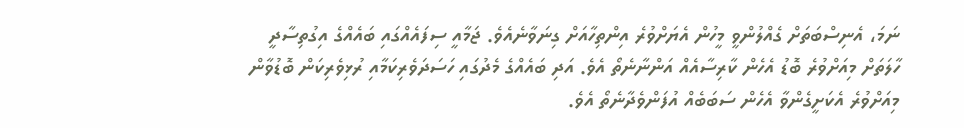ނަމަ، އެނިސްބަތަށް ގެއްލުންވީ މީހުން އެޔަށްވުރެ އިންތިހާއަށް ގިނަވާނެއެވެ. ޖަމާއީ ސިފައެއްގައި ބައެއްގެ އިގުތިސާދީ ހާލަތަށް މިއަށްވުރެ ބޮޑު އެހެން ކާރިސާއެއް އަންނާނެތޯ އެވެ. އަދި ބައެއްގެ މެދުގައި ހަސަދަވެރިކަމާއި ރުޅިވެރިކަން ބޮޑުވާން މިއަށްވުރެ އެކަށީގެންވާ އެހެން ސަބަބެއް އުފަންވެދާނެތޯ އެވެ.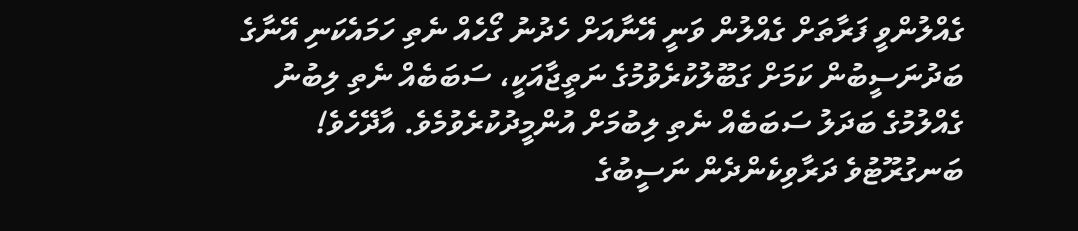ގެއްލުންވީ ފަރާތަށް ގެއްލުން ވަނީ އޭނާއަށް ހެދުނު ގޯހެއް ނެތި ހަމައެކަނި އޭނާގެ ބަދުނަސީބުން ކަމަށް ގަބޫލުކުރެވުމުގެ ނަތީޖާއަކީ، ސަބަބެއް ނެތި ލިބުނު ގެއްލުމުގެ ބަދަލު ސަބަބެއް ނެތި ލިބުމަށް އުންމީދުކުރެވުމެވެ. އާދޭހެވެ! ބަނގުރޫޓުވެ ދަރާވިކެންދެން ނަސީބުގެ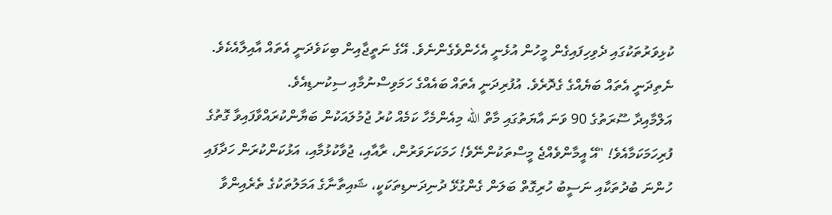ކުޅިވަރުތަކުގައި ދެވިހިފައިގެން މީހުން އުޅެނީ އެހެންވެގެންނެވެ. އޭގެ ނަތީޖާއިން ބިކަވެދަނީ އެތައް އާއިލާއެކެވެ. ނެތިދަނީ އެތައް ބަޔެއްގެ ގެދޮރެވެ. އުފުރިދަނީ އެތައް ބައެއްގެ ހަމަވިސްނުމާއި ސިކުނޑިއެވެ.
އަލްމާއިދާ ސޫރަތުގެ 90 ވަނަ އާޔަތުގައި މާތް الله މިއެންމެހާ ކަމެއް ކުރު ޖުމުލައަކުން ބަޔާންކުރައްވާފައިވާ ގޮތުގެ ފުރިހަމަކަމާއެވެ! "އޭ އީމާންވެއްޖެ މީސްތަކުންނޭވެ! ހަމަކަށަވަރުން، ރާއާއި، ޖުވާކުޅުމާއި، އަޅުކަންކުރަން ހަދާފައި ހުންނަ ބުދުތަކާއި ނަސީބު ހުރިގޮތް ބަލަން ގެންގުޅޭ ދުނިދަނޑިތަކަކީ، ޝައިތާނާގެ އަމަލުތަކުގެ ތެރެއިންވާ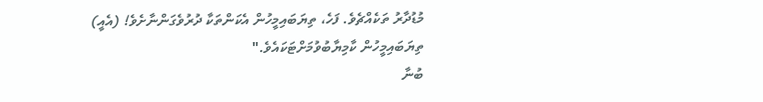މުޑުދާރު ތަކެއްޗެވެ. ފަހެ، ތިޔަބައިމީހުން އެކަންތަކާ ދުރުވެގަންނާށެވެ! (އެއީ) ތިޔަބައިމީހުން ކާމިޔާބުވުމަށްޓަކައެވެ."
ބުނާ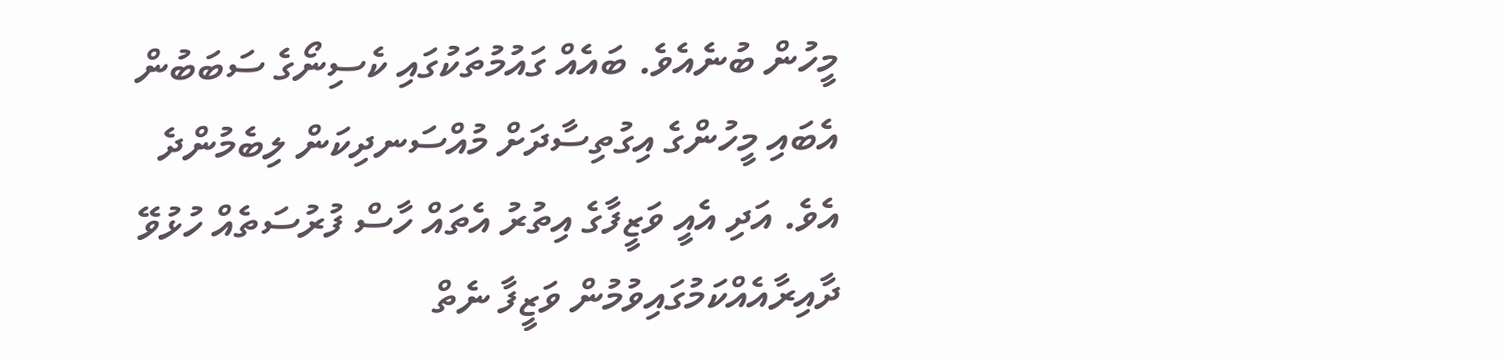މީހުން ބުނެއެވެ. ބައެއް ގައުމުތަކުގައި ކެސިނޯގެ ސަބަބުން އެބައި މީހުންގެ އިގުތިސާދަށް މުއްސަނދިކަން ލިބެމުންދެ އެވެ. އަދި އެއީ ވަޒީފާގެ އިތުރު އެތައް ހާސް ފުރުސަތެއް ހުޅުވޭ ދާއިރާއެއްކަމުގައިވުމުން ވަޒީފާ ނެތް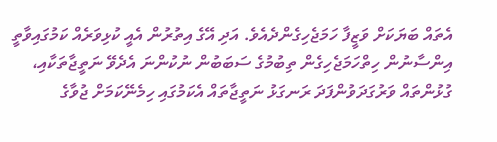އެތައް ބަޔަކަށް ވަޒީފާ ހަމަޖެހިގެންދެއެވެ. އަދި އޭގެ އިތުރުން އެއީ ކުޅިވަރެއް ކަމުގައިވާތީ އިންސާނުން ހިތްހަމަޖެހިގެން ތިބުމުގެ ސަބަބުން ނުކުންނަ އެދެވޭ ނަތީޖާތަކާއި، ގުޅުންތައް ވަރުގަދަވުންފަދަ ރަނގަޅު ނަތީޖާތައް އެކަމުގައި ހިމެނޭކަމަށް ޖުވާގެ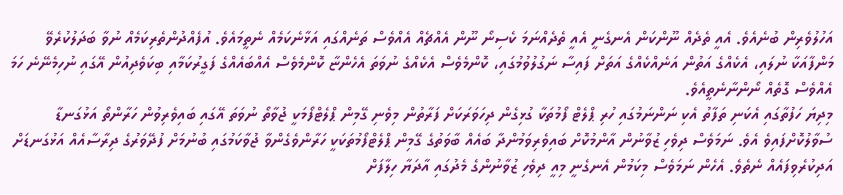އަހުލުވެރިން ބުނެއެވެ. އެއީ ތެދެއް ނޫންކަން އެނގެނީ އެއީ ތެދެއްނަމަ ކެސިނޯ ނޫން އެއްޗެއް އެއްވެސް ތަނެއްގައި އަޅާނެކަމެއް ނެތީމައެވެ. އުފެއްދުންތެރިކަމެއް ނުވާ ބަދަލުކުރެވޭ މަންފާއަކާ ނުލައި، އެކެއްގެ އަތުން އަނެއްކެއްގެ އަތަށް ފައިސާ ނަގުލުވުމުގައި، ކޮންމެވެސް އެކެއްގެ ނުވަތަ އެހެންޏާ ކޮންމެވެސް އެއްބައެއްގެ ފަގީރުކަމާއި ބިކަވެދިއުން އޭގައި ނުހިމެނޭނެ ހަމަ އެއްވެސް ގޮތެއް ނޯންނާނެތީއެވެ.
މިދިޔަ ހަފުތާގައި އެކަނި ތަފާތު އެކި ނަންނަމުގައި ހުރި ޕްލެޓް ފޯމުތަކާ ގުޅިގެން ދިހަވަރަކަށް ފަރާތުން މިވެނި ގޭމިން ޕްލެޓްފޯމަކީ ޖުވާތޯ ނުވަތަ އޭގައި ބައިވެރިވުން ހަރާންތޯ އަޅުގަނޑާ ސުވާލުކޮށްފައިވެ އެވެ. ނަމަވެސް ދިވެހި ޒުވާނުން އާންމުކޮށް ބައިވެރިވަމުންދާ ބައެއް ބާވަތުގެ ގޭމިން ޕްލެޓްފޯމުތަކަކީ ހަރާންވެގެންވާ ޖުވާކަމުގައި ބުނުމަށް ފުދޭވަރުގެ ދިރާސާއެއް އަޅުގަނޑަށް އަދިކުރެވިފައެއް ނެތެވެ. އެހެން ނަމަވެސް މިކަމުން އެނގެނީ މިއީ ދިވެހި ޒުވާނުންގެ މެދުގައި އާދަޔާ ހިލާފަށް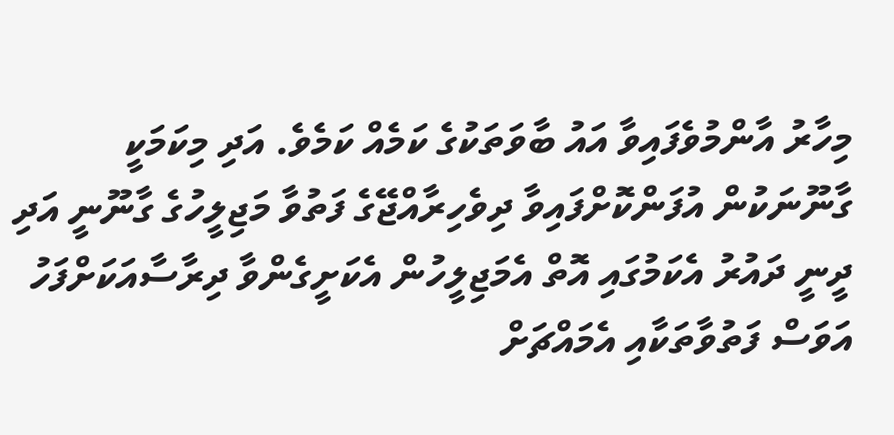މިހާރު އާންމުވެފައިވާ އައު ބާވަތަކުގެ ކަމެއް ކަމެވެ. އަދި މިކަމަކީ ގާނޫނަކުން އުފަންކޮށްފައިވާ ދިވެހިރާއްޖޭގެ ފަތުވާ މަޖިލީހުގެ ގާނޫނީ އަދި ދީނީ ދައުރު އެކަމުގައި އޮތް އެމަޖިލީހުން އެކަށީގެންވާ ދިރާސާއަކަށްފަހު އަވަސް ފަތުވާތަކާއި އެމައްޗަށް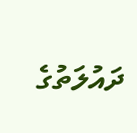ދައުލަތުގެ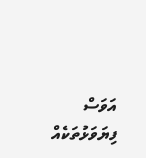އަވަސް ފިޔަވަޅުތަކެއް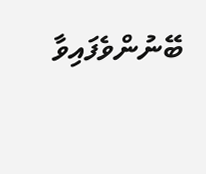ބޭނުންވެފައިވާ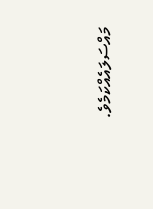މައްސަލައެއްކަމެވެ.